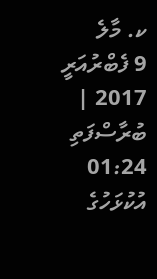ކ. މާލެ
9 ފެބްރުއަރީ 2017 | ބުރާސްފަތި 01:24
އުކުޅަހުގެ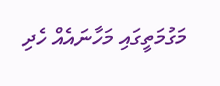މަގުމަތީގައި މަހާނައެއް ހެދި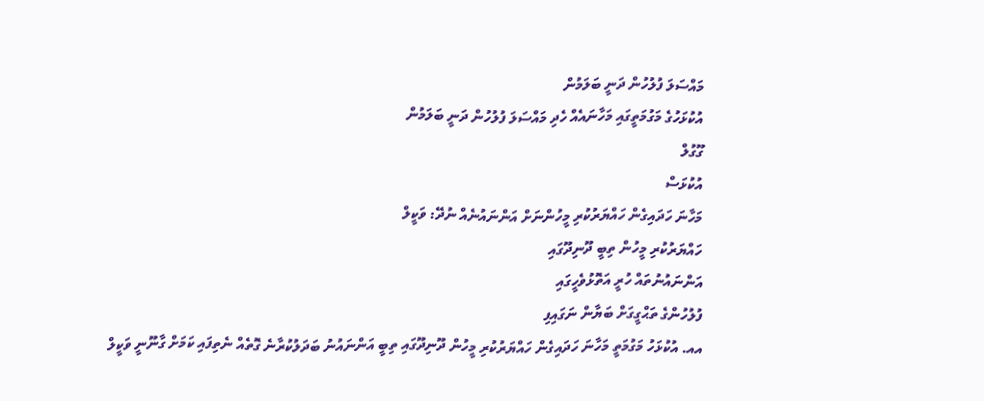މައްސަލަ ފުލުހުން ދަނީ ބަލަމުން
އުކުޅަހުގެ މަގުމަތީގައި މަހާނައެއް ހެދި މައްސަލަ ފުލުހުން ދަނީ ބަލަމުން
ގޫގުލް
އުކުޅަސް
މަހާނަ ހަދައިގެން ހައްޔަރުކުރި މީހުންނަށް އަންނައުނެއް ނުދޭ: ވަކީލް
ހައްޔަރުކުރި މީހުން ތިބީ ދޫނިދޫގައި
އަންނައުނުތައް ހުރީ އަތޮޅުވެހީގައި
ފުލުހުންގެ ތަޙްގީގަށް ބަޔާން ނަގައިފި
އއ. އުކުޅަހު މަގުމަތީ މަހާނަ ހަދައިގެން ހައްޔަރުކުރި މީހުން ދޫނިދޫގައި ތިބީ އަންނައުނު ބަދަލުކުރާނެ ގޮތެއް ނެތިފައި ކަމަށް ގާނޫނީ ވަކީލް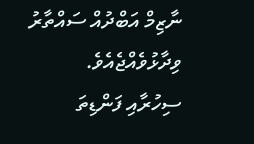ނާޒިމް އަބްދުއް ސައްތާރު ވިދާޅުވެއްޖެއެވެ.
ސިހުރާއި ފަންޑިތަ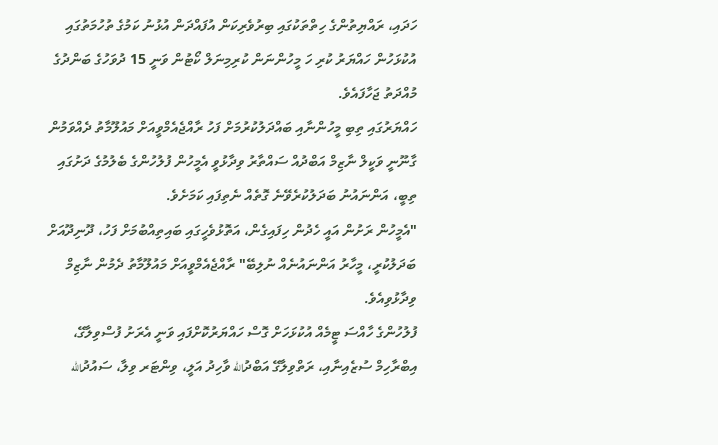ހަދައި، ރައްޔިތުންގެ ހިތްތަކުގައި ބިރުވެރިކަން އުފައްދަން އުޅުނު ކަމުގެ ތުހުމަތުގައި އުކުޅަހުން ހައްޔަރު ކުރި ހަ މީހުންނަން ކުރިމިނަލް ކޯޓުން ވަނީ 15 ދުވަހުގެ ބަންދުގެ މުއްދަތު ޖަހާފައެވެ.
ހައްޔަރުގައި ތިބި މީހުންނާއި ބައްދަލުކުރުމަށް ފަހު ރާއްޖެއެމްވީއަށް މައުލޫމާތު ދެއްވަމުން ގާނޫނީ ވަކީލް ނާޒިމް އަބްދުއް ސައްތާރު ވިދާޅުވީ އެމީހުން ފުލުހުންގެ ބެލުމުގެ ދަށުގައި ތިބީ، އަންނައުނު ބަދަލުކުރެވޭނެ ގޮތެއް ނެތިފައި ކަމަށެވެ.
"އެމީހުން ރަށުން އައީ ހެދުން ހިފައިގެން، އަތޮޅުވެހީގައި ބައިތިއްބުމަށް ފަހު، ދޫނިދޫއަށް ބަދަލުކުރީ، މީހާރު އަންނައުނެއް ނުލިބޭ" ރާއްޖެއެމްވީއަށް މައުލޫމާތު ދެމުން ނާޒިމް ވިދާޅުވިއެވެ.
ފުލުހުންގެ ހާއްސަ ޓީމެއް އުކުޅަހަށް ގޮސް ހައްޔަރުކޮށްފައި ވަނީ އެރަށު ފުސްވިލާގޭ، އިބްރާހިމް ސުޒެއިނާއި، ރަތްވިލާގޭ އަބްދުالله ވާހިދު އަލީ، ވިންޓަރ ވިލާ، ސައުދުالله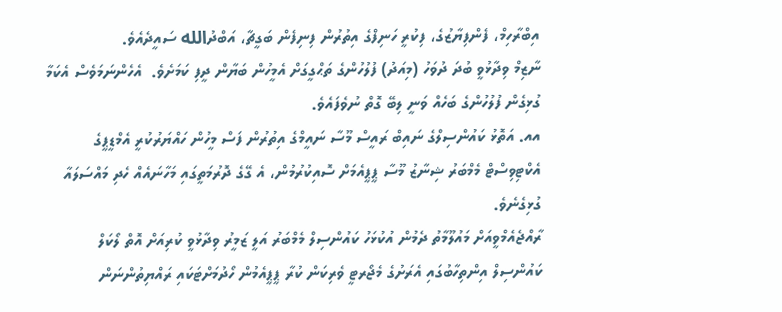އިބްރާހިމް، ފެންފިޔާޒުގެ، ފިކުރީ ހަނިފްގެ އިތުރުން ފިނިފެން ބަގީޗާ، އަބްދުالله ސައީދެއެވެ.
ނާޒިމް ވިދާޅުވީ ބުދަ ދުވަހު (މިއަދު) ފުލުހުންގެ ތަޙްގީގަށް އެމީހުން ބަޔާން ދީފި ކަމަށެވެ.  އެހެންނަމަވެސް އެކަމާ ގުޅިގެން ފުލުހުންގެ ބަހެއް ވަނީ ލިބޭ ގޮތް ނުވެފައެވެ.
އއ. އަތޮޅު ކައުންސިލްގެ ނައިބް ރައީސް މޫސާ ނައީމްގެ އިތުރުން ފަސް މީހުން ހައްޔަރުކުރީ އެމްޑީޕީގެ އެކްޓިވިސްޓް މެމްބަރު ޝިނާޒު މޫސާ ޕީޕީއެމަށް ސޮއިކުރުމުން، އެ ގޭގެ ދޮރުމަތީގައި މަހާނައެއް ހެދި މައްސަލައާ ގުޅިގެނެވެ.
ރާއްޖެއެމްވީއަށް މައުލޫމާތު ދެމުން އުކުޅަހު ކައުންސިލް މެމްބަރު އަލީ ޒަމީރު ވިދާޅުވީ ކުރިއަށް އޮތް ލޯކަލް ކައުންސިލް އިންތިހާބުގައި އެރަށުގެ މެޖޯރޓީ ވެރިކަން ކުރާ ޕީޕީއެމުން ހޯދުމަށްޓަކައި ރައްޔިތުންނަން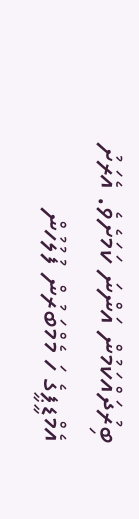ބިރުދައްކަމުން އަންނަ ކަމަށެވެ. އެރަށު އެމްޑީޕީގެ ހަ މެމްބަރުން ފުލުހުން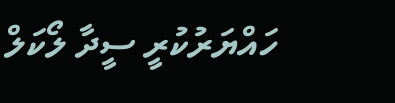ހައްޔަރުކުރީ ސީދާ ލޯކަލް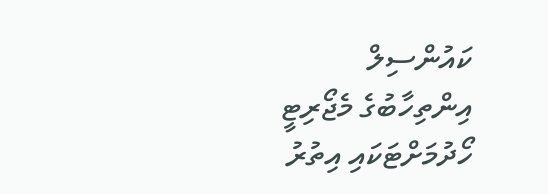ކައުންސިލް އިންތިހާބުގެ މެޖޯރިޓީ ހޯދުމަށްޓަކައި އިތުރު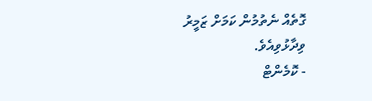ގޮތެއް ނެތުމުން ކަމަށް ޒަމީރު ވިދާޅުވިއެވެ.
- ކޮމެންޓް